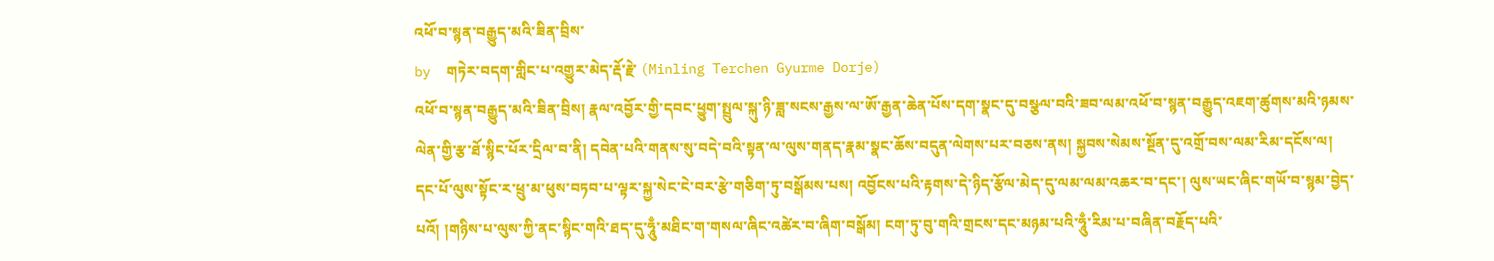འཕོ་བ་སྙན་བརྒྱུད་མའི་ཟིན་བྲིས་
by  གཏེར་བདག་གླིང་པ་འགྱུར་མེད་རྡོ་རྗེ་ (Minling Terchen Gyurme Dorje)
འཕོ་བ་སྙན་བརྒྱུད་མའི་ཟིན་བྲིས། རྣལ་འབྱོར་གྱི་དབང་ཕྱུག་སྤྲུལ་སྐུ་ཉི་ཟླ་སངས་རྒྱས་ལ་ཨོ་རྒྱན་ཆེན་པོས་དག་སྣང་དུ་བསྩལ་བའི་ཟབ་ལམ་འཕོ་བ་སྙན་བརྒྱུད་འཇག་ཚུགས་མའི་ཉམས་ལེན་གྱི་རྩ་ཐོ་སྙིང་པོར་དྲིལ་བ་ནི། དབེན་པའི་གནས་སུ་བདེ་བའི་སྟན་ལ་ལུས་གནད་རྣམ་སྣང་ཆོས་བདུན་ལེགས་པར་བཅས་ནས། སྐྱབས་སེམས་སྔོན་དུ་འགྲོ་བས་ལམ་རིམ་དངོས་ལ། དང་པོ་ལུས་སྟོང་ར་ཕྲུ་མ་ཕུས་བཏབ་པ་ལྟར་སྐྱ་སེང་ངེ་བར་རྩེ་གཅིག་ཏུ་བསྒོམས་པས། འབྱོངས་པའི་རྟགས་དེ་ཉིད་རྩོལ་མེད་དུ་ལམ་ལམ་འཆར་བ་དང་། ལུས་ཡང་ཞིང་གཡོ་བ་སྙམ་བྱེད་པའོ། །གཉིས་པ་ལུས་ཀྱི་ནང་སྙིང་གའི་ཐད་དུ་ཧཱུྃ་མཐིང་ག་གསལ་ཞིང་འཚེར་བ་ཞིག་བསྒོམ། ངག་ཏུ་བུ་གའི་གྲངས་དང་མཉམ་པའི་ཧཱུྃ་རིམ་པ་བཞིན་བརྗོད་པའི་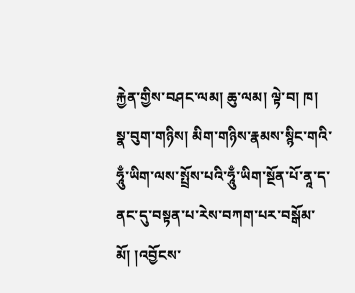རྐྱེན་གྱིས་བཤང་ལམ། ཆུ་ལམ། ལྟེ་བ། ཁ། སྣ་བུག་གཉིས། མིག་གཉིས་རྣམས་སྙིང་གའི་ཧཱུྃ་ཡིག་ལས་སྤྲོས་པའི་ཧཱུྃ་ཡིག་སྔོན་པོ་ནཱ་ད་ནང་དུ་བསྟན་པ་རེས་བཀག་པར་བསྒོམ་མོ། །འབྱོངས་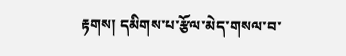རྟགས། དམིགས་པ་རྩོལ་མེད་གསལ་བ་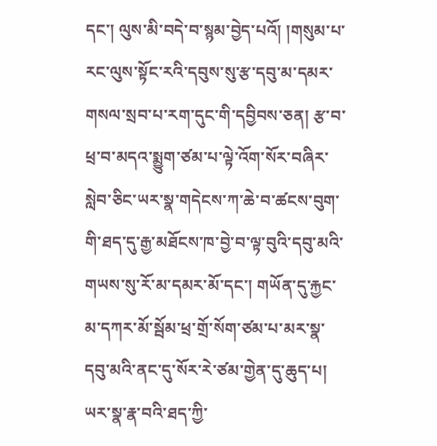དང་། ལུས་མི་བདེ་བ་སྙམ་བྱེད་པའོ། །གསུམ་པ་རང་ལུས་སྟོང་རའི་དབུས་སུ་རྩ་དབུ་མ་དམར་གསལ་སྲབ་པ་རག་དུང་གི་དབྱིབས་ཅན། རྩ་བ་ཕྲ་བ་མདའ་སྨྱུག་ཙམ་པ་ལྟེ་འོག་སོར་བཞིར་སླེབ་ཅིང་ཡར་སྣ་གདེངས་ཀ་ཆེ་བ་ཚངས་བུག་གི་ཐད་དུ་རྒྱ་མཐོངས་ཁ་བྱེ་བ་ལྟ་བུའི་དབུ་མའི་གཡས་སུ་རོ་མ་དམར་མོ་དང་། གཡོན་དུ་རྐྱང་མ་དཀར་མོ་སྦོམ་ཕྲ་གྲོ་སོག་ཙམ་པ་མར་སྣ་དབུ་མའི་ནང་དུ་སོར་རེ་ཙམ་གྱེན་དུ་ཆུད་པ། ཡར་སྣ་རྣ་བའི་ཐད་ཀྱི་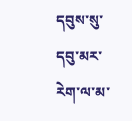དབུས་སུ་དབུ་མར་རེག་ལ་མ་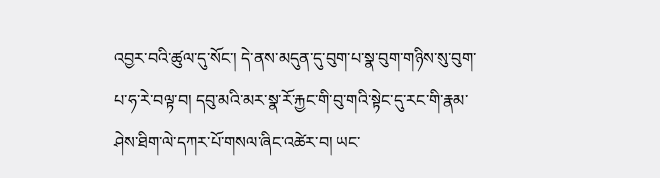འབྱར་བའི་ཚུལ་དུ་སོང་། དེ་ནས་མདུན་དུ་བུག་པ་སྣ་བུག་གཉིས་སུ་བུག་པ་ཧ་རེ་བལྟ་བ། དབུ་མའི་མར་སྣ་རོ་རྐྱང་གི་བུ་གའི་སྟེང་དུ་རང་གི་རྣམ་ཤེས་ཐིག་ལེ་དཀར་པོ་གསལ་ཞིང་འཚེར་བ། ཡང་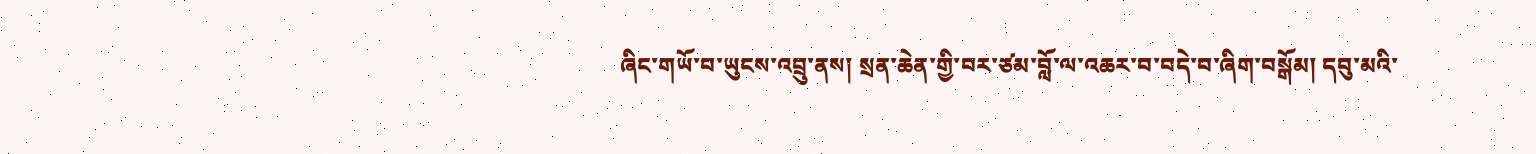ཞིང་གཡོ་བ་ཡུངས་འབྲུ་ནས། སྲན་ཆེན་གྱི་བར་ཙམ་བློ་ལ་འཆར་བ་བདེ་བ་ཞིག་བསྒོམ། དབུ་མའི་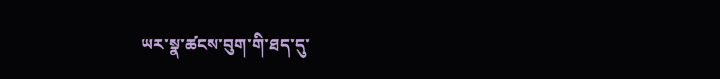ཡར་སྣ་ཚངས་བུག་གི་ཐད་དུ་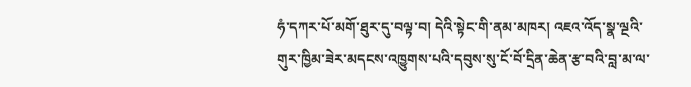ཧཾ་དཀར་པོ་མགོ་ཐུར་དུ་བལྟ་བ། དེའི་སྟེང་གི་ནམ་མཁར། འཇའ་འོད་སྣ་ལྔའི་གུར་ཁྱིམ་ཟེར་མདངས་འཁྱུགས་པའི་དབུས་སུ་ངོ་བོ་དྲིན་ཆེན་རྩ་བའི་བླ་མ་ལ་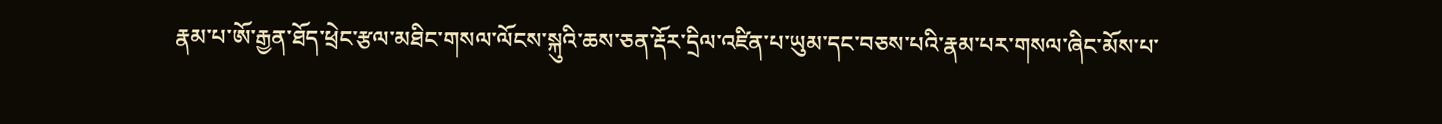རྣམ་པ་ཨོ་རྒྱན་ཐོད་ཕྲེང་རྩལ་མཐིང་གསལ་ལོངས་སྐུའི་ཆས་ཅན་རྡོར་དྲིལ་འཛིན་པ་ཡུམ་དང་བཅས་པའི་རྣམ་པར་གསལ་ཞིང་མོས་པ་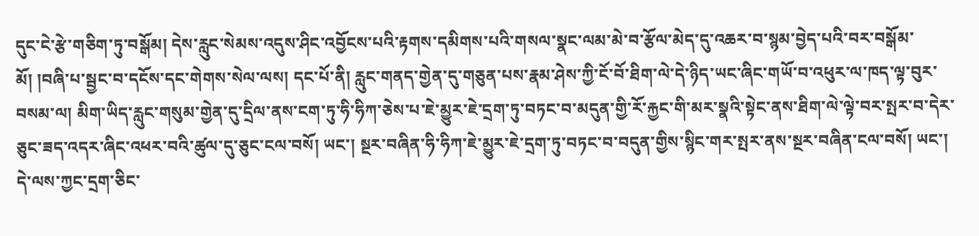དུང་ངེ་རྩེ་གཅིག་ཏུ་བསྒོམ། དེས་རླུང་སེམས་འདུས་ཤིང་འབྱོངས་པའི་རྟགས་དམིགས་པའི་གསལ་སྣང་ལམ་མེ་བ་རྩོལ་མེད་དུ་འཆར་བ་སྙམ་བྱེད་པའི་བར་བསྒོམ་མོ། །བཞི་པ་སྦྱང་བ་དངོས་དང་གེགས་སེལ་ལས། དང་པོ་ནི། རླུང་གནད་གྱེན་དུ་གཅུན་པས་རྣམ་ཤེས་ཀྱི་ངོ་བོ་ཐིག་ལེ་དེ་ཉིད་ཡང་ཞིང་གཡོ་བ་འཕུར་ལ་ཁད་ལྟ་བུར་བསམ་ལ། མིག་ཡིད་རླུང་གསུམ་གྱེན་དུ་དྲིལ་ནས་ངག་ཏུ་ཧི་ཧིཀ་ཅེས་པ་ཇེ་མྱུར་ཇེ་དྲག་ཏུ་བཏང་བ་མདུན་གྱི་རོ་རྐྱང་གི་མར་སྣའི་སྟེང་ནས་ཐིག་ལེ་ལྟེ་བར་སྤར་བ་དེར་ཅུང་ཟད་འདར་ཞིང་འཕར་བའི་ཚུལ་དུ་ཅུང་ངལ་བསོ། ཡང་། སྔར་བཞིན་ཧི་ཧིཀ་ཇེ་མྱུར་ཇེ་དྲག་ཏུ་བཏང་བ་བདུན་གྱིས་སྙིང་གར་སྤར་ནས་སྔར་བཞིན་ངལ་བསོ། ཡང་། དེ་ལས་ཀྱང་དྲག་ཅིང་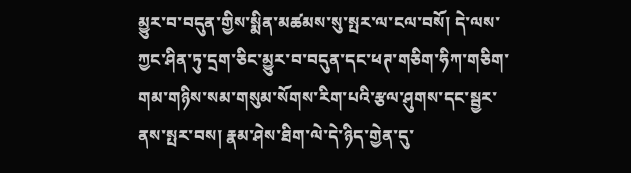མྱུར་བ་བདུན་གྱིས་སྨིན་མཚམས་སུ་སྤར་ལ་ངལ་བསོ། དེ་ལས་ཀྱང་ཤིན་ཏུ་དྲག་ཅིང་མྱུར་བ་བདུན་དང་ཕཊ་གཅིག་ཧིཀ་གཅིག་གམ་གཉིས་སམ་གསུམ་སོགས་རིག་པའི་རྩལ་ཤུགས་དང་སྦྱར་ནས་སྤར་བས། རྣམ་ཤེས་ཐིག་ལེ་དེ་ཉིད་གྱེན་དུ་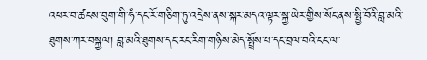འཕར་བ་ཚངས་བུག་གི་ཧཾ་དང་རོ་གཅིག་ཏུ་འདྲེས་ནས་སྐར་མདའ་ལྟར་སྐྱ་ཡེར་གྱིས་སོང་ནས་སྤྱི་བོའི་བླ་མའི་ཐུགས་ཀར་བསྐྱལ། བླ་མའི་ཐུགས་དང་རང་རིག་གཉིས་མེད་སྤྲོས་པ་དང་བྲལ་བའི་ངང་ལ་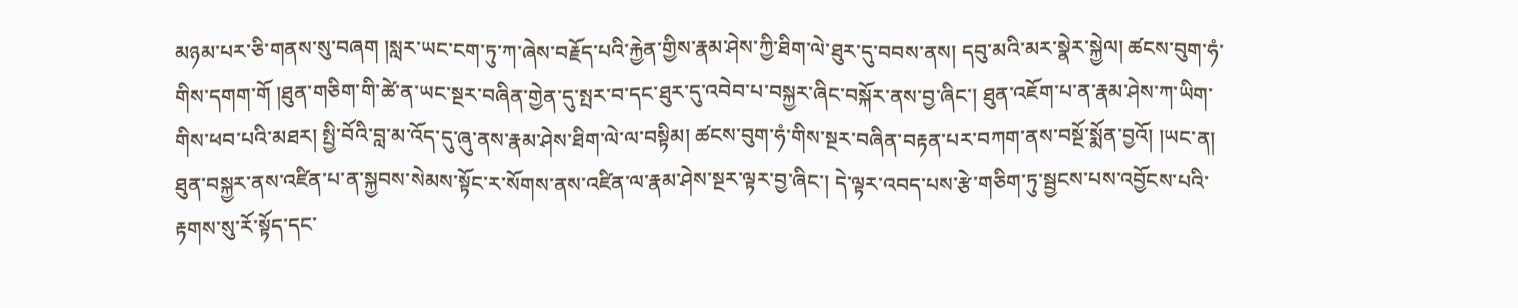མཉམ་པར་ཅི་གནས་སུ་བཞག །སླར་ཡང་ངག་ཏུ་ཀ་ཞེས་བརྗོད་པའི་རྐྱེན་གྱིས་རྣམ་ཤེས་ཀྱི་ཐིག་ལེ་ཐུར་དུ་བབས་ནས། དབུ་མའི་མར་སྣེར་སྐྱེལ། ཚངས་བུག་ཧཾ་གིས་དགག་གོ །ཐུན་གཅིག་གི་ཚེ་ན་ཡང་སྔར་བཞིན་གྱེན་དུ་སྤར་བ་དང་ཐུར་དུ་འབེབ་པ་བསྐྱར་ཞིང་བསྐོར་ནས་བྱ་ཞིང་། ཐུན་འཇོག་པ་ན་རྣམ་ཤེས་ཀ་ཡིག་གིས་ཕབ་པའི་མཐར། སྤྱི་བོའི་བླ་མ་འོད་དུ་ཞུ་ནས་རྣམ་ཤེས་ཐིག་ལེ་ལ་བསྟིམ། ཚངས་བུག་ཧཾ་གིས་སྔར་བཞིན་བརྟན་པར་བཀག་ནས་བསྔོ་སྨོན་བྱའོ། །ཡང་ན། ཐུན་བསྐྱར་ནས་འཛིན་པ་ན་སྐྱབས་སེམས་སྟོང་ར་སོགས་ནས་འཛིན་ལ་རྣམ་ཤེས་སྔར་ལྟར་བྱ་ཞིང་། དེ་ལྟར་འབད་པས་རྩེ་གཅིག་ཏུ་སྦྱངས་པས་འབྱོངས་པའི་རྟགས་སུ་རོ་སྟོད་དང་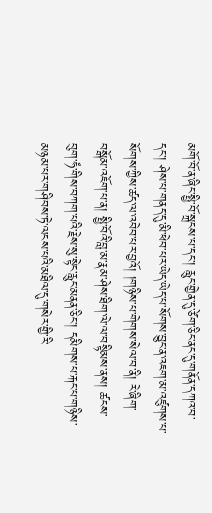མགོ་བོ་ན་ཞིང་སྤྱི་བོ་སྐྲངས་པ་དང་། རླུང་གྱེན་དུ་ཙེག་ཅིང་ནང་དུ་གནོན་དཀའ་བ་དང་། ཤེས་པ་གནད་དུ་མི་ཕེབ་པར་ཡེད་ཡེད་པ་སོགས་བྱུང་ན་འཇག་མ་འཛུགས་པ་སོགས་ཀྱིས་ཚད་ལ་འབེབ་པར་བྱའོ། །གཉིས་པ་གེགས་སེལ་བ་ནི། རེ་ཞིག་བསྒོམ་འཇོག་པ་ན། སྤྱི་བོའི་བླ་མ་རྣམ་ཤེས་ཐིག་ལེ་ལ་བསྟིམས་ནས། ཚངས་བུག་ཧཾ་གིས་བཀག་པའི་རྗེས་སུ་སྟེང་རླུང་མནན་ཅིང་། དམིགས་པ་རྐང་པ་གཉིས་མཉམ་པར་གཤིབས་ཏེ་ལངས་པའི་མཐིལ་དུ་གསེར་གྱི་རི་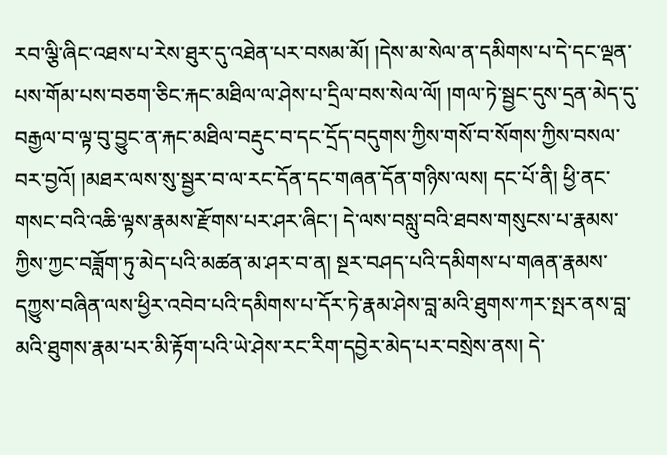རབ་ལྕི་ཞིང་འཐས་པ་རེས་ཐུར་དུ་འཐེན་པར་བསམ་མོ། །དེས་མ་སེལ་ན་དམིགས་པ་དེ་དང་ལྡན་པས་གོམ་པས་བཅག་ཅིང་རྐང་མཐིལ་ལ་ཤེས་པ་དྲིལ་བས་སེལ་ལོ། །གལ་ཏེ་སྦྱང་དུས་དྲན་མེད་དུ་བརྒྱལ་བ་ལྟ་བུ་བྱུང་ན་རྐང་མཐིལ་བརྡུང་བ་དང་དྲོད་བདུགས་ཀྱིས་གསོ་བ་སོགས་ཀྱིས་བསལ་བར་བྱའོ། །མཐར་ལས་སུ་སྦྱར་བ་ལ་རང་དོན་དང་གཞན་དོན་གཉིས་ལས། དང་པོ་ནི། ཕྱི་ནང་གསང་བའི་འཆི་ལྟས་རྣམས་རྫོགས་པར་ཤར་ཞིང་། དེ་ལས་བསླུ་བའི་ཐབས་གསུངས་པ་རྣམས་ཀྱིས་ཀྱང་བཟློག་ཏུ་མེད་པའི་མཚན་མ་ཤར་བ་ན། སྔར་བཤད་པའི་དམིགས་པ་གཞན་རྣམས་དཀྱུས་བཞིན་ལས་ཕྱིར་འབེབ་པའི་དམིགས་པ་དོར་ཏེ་རྣམ་ཤེས་བླ་མའི་ཐུགས་ཀར་སྤར་ནས་བླ་མའི་ཐུགས་རྣམ་པར་མི་རྟོག་པའི་ཡེ་ཤེས་རང་རིག་དབྱེར་མེད་པར་བསྲེས་ནས། དེ་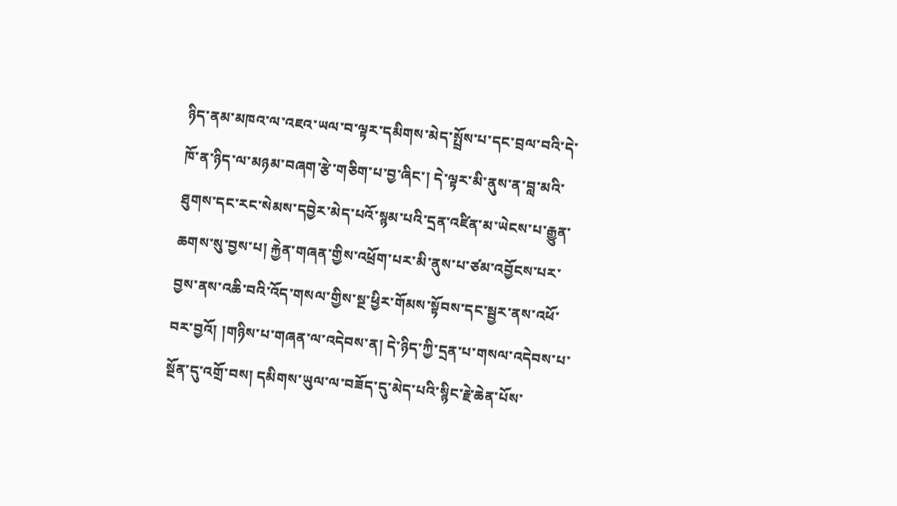ཉིད་ནམ་མཁའ་ལ་འཇའ་ཡལ་བ་ལྟར་དམིགས་མེད་སྤྲོས་པ་དང་བྲལ་བའི་དེ་ཁོ་ན་ཉིད་ལ་མཉམ་བཞག་རྩེ་གཅིག་པ་བྱ་ཞིང་། དེ་ལྟར་མི་ནུས་ན་བླ་མའི་ཐུགས་དང་རང་སེམས་དབྱེར་མེད་པའོ་སྙམ་པའི་དྲན་འཛིན་མ་ཡེངས་པ་རྒྱུན་ཆགས་སུ་བྱས་པ། རྐྱེན་གཞན་གྱིས་འཕྲོག་པར་མི་ནུས་པ་ཙམ་འབྱོངས་པར་བྱས་ནས་འཆི་བའི་འོད་གསལ་གྱིས་སྔ་ཕྱིར་གོམས་སྟོབས་དང་སྦྱར་ནས་འཕོ་བར་བྱའོ། །གཉིས་པ་གཞན་ལ་འདེབས་ན། དེ་ཉིད་ཀྱི་དྲན་པ་གསལ་འདེབས་པ་སྔོན་དུ་འགྲོ་བས། དམིགས་ཡུལ་ལ་བཟོད་དུ་མེད་པའི་སྙིང་རྗེ་ཆེན་པོས་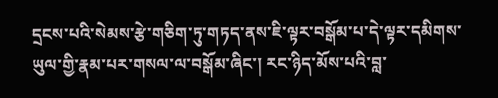དྲངས་པའི་སེམས་རྩེ་གཅིག་ཏུ་གཏད་ནས་ཇི་ལྟར་བསྒོམ་པ་དེ་ལྟར་དམིགས་ཡུལ་གྱི་རྣམ་པར་གསལ་ལ་བསྒོམ་ཞིང་། རང་ཉིད་མོས་པའི་བླ་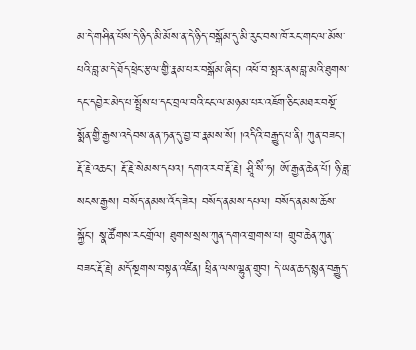མ་དེ་གཤིན་པོས་དེ་ཉིད་མི་མོས་ན་དེ་ཉིད་བསྒོམ་དུ་མི་རུང་བས་ཁོ་རང་གང་ལ་མོས་པའི་བླ་མ་དེ་ཐོད་ཕྲེང་རྩལ་གྱི་རྣམ་པར་བསྒོམ་ཞིང་། འཕོ་བ་སྤར་ནས་བླ་མའི་ཐུགས་དང་དབྱེར་མེད་པ་སྤྲོས་པ་དང་བྲལ་བའི་ངང་ལ་མཉམ་པར་འཇོག་ཅིང་མཐར་བསྔོ་སྨོན་གྱི་རྒྱས་འདེབས་ནན་ཏན་དུ་བྱ་བ་རྣམས་སོ། །འདིའི་བརྒྱུད་པ་ནི། ཀུན་བཟང་། རྡོ་རྗེ་འཆང་། རྡོ་རྗེ་སེམས་དཔའ། དགའ་རབ་རྡོ་རྗེ། ཤྲཱི་སིཾ་ཧ། ཨོ་རྒྱན་ཆེན་པོ། ཉི་ཟླ་སངས་རྒྱས། བསོད་ནམས་འོད་ཟེར། བསོད་ནམས་དཔལ། བསོད་ནམས་ཆོས་སྐྱོང་། སྣ་ཚོགས་རང་གྲོལ། ཐུགས་སྲས་ཀུན་དགའ་གྲགས་པ། གྲུབ་ཆེན་ཀུན་བཟང་རྡོ་རྗེ། མདོ་སྔགས་བསྟན་འཛིན། ཕྲིན་ལས་ལྷུན་གྲུབ། དེ་ཡན་ཆད་སྙན་བརྒྱུད་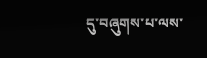དུ་བཞུགས་པ་ལས་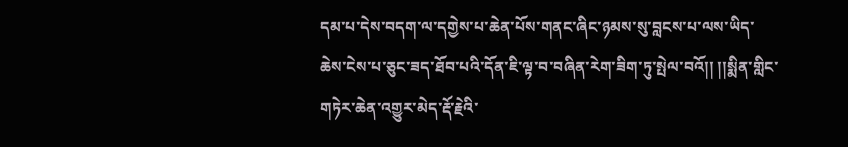དམ་པ་དེས་བདག་ལ་དགྱེས་པ་ཆེན་པོས་གནང་ཞིང་ཉམས་སུ་བླངས་པ་ལས་ཡིད་ཆེས་ངེས་པ་ཅུང་ཟད་ཐོབ་པའི་དོན་ཇི་ལྟ་བ་བཞིན་རེག་ཟིག་ཏུ་སྤེལ་བའོ།། །།སྨིན་གླིང་གཏེར་ཆེན་འགྱུར་མེད་རྡོ་རྗེའི་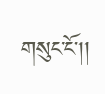གསུང་ངོ།།